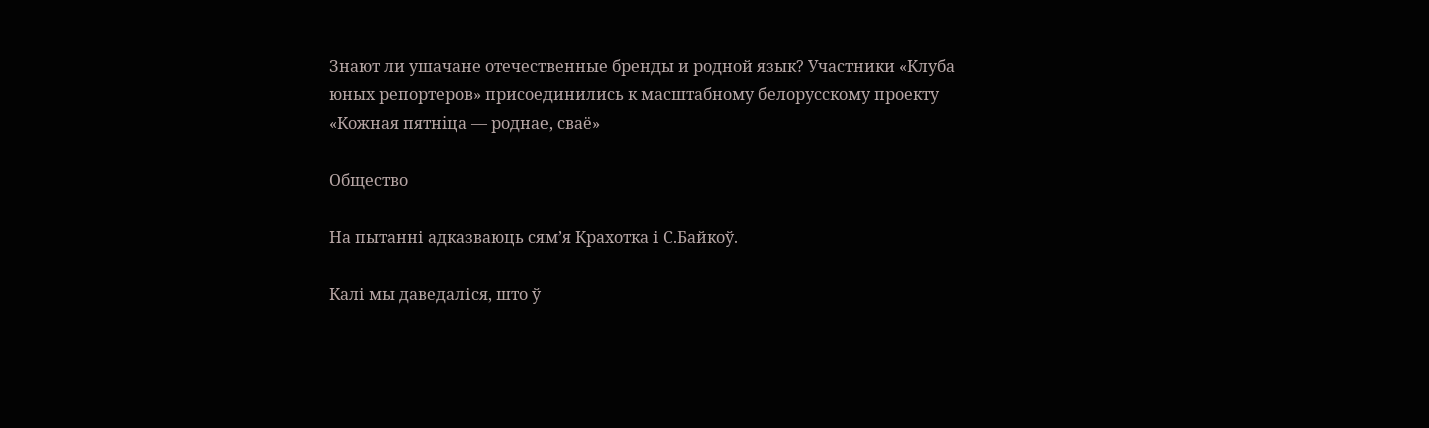Знают ли ушачане отечественные бренды и родной язык? Участники «Клуба юных репортеров» присоединились к масштабному белорусскому проекту «Кожная пятнiца — роднае, сваё»

Общество

На пытанні адказваюць сям’я Крахотка і С.Байкоў.

Калі мы даведаліся, што ў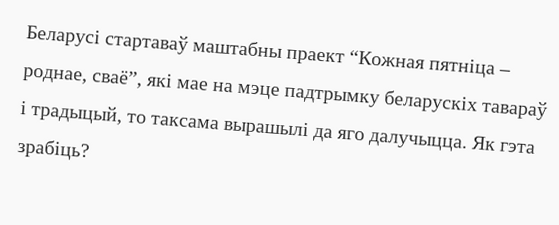Беларусі стартаваў маштабны праект “Кожная пятніца – роднае, сваё”, які мае на мэце падтрымку беларускіх тавараў і традыцый, то таксама вырашылі да яго далучыцца. Як гэта зрабіць?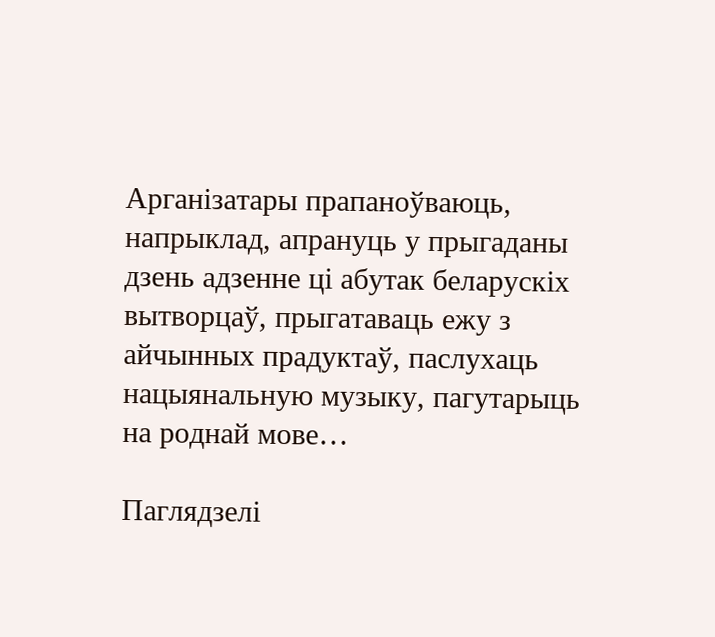Арганізатары прапаноўваюць, напрыклад, апрануць у прыгаданы дзень адзенне ці абутак беларускіх вытворцаў, прыгатаваць ежу з айчынных прадуктаў, паслухаць нацыянальную музыку, пагутарыць на роднай мове…

Паглядзелі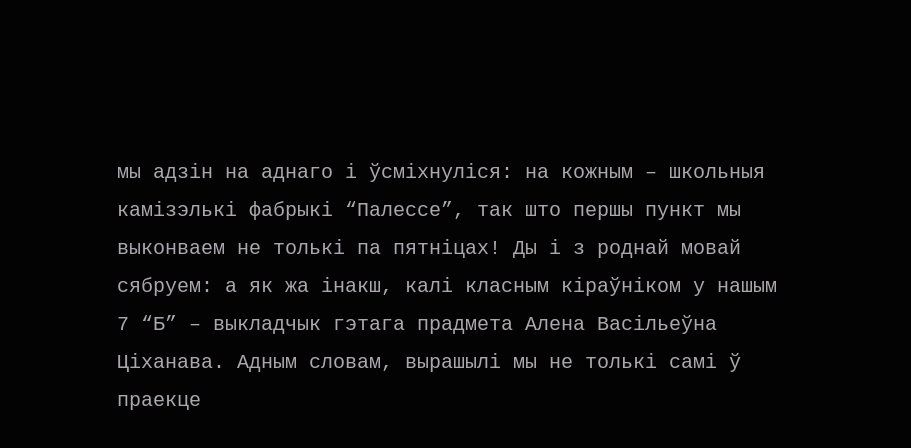мы адзін на аднаго і ўсміхнуліся: на кожным – школьныя камізэлькі фабрыкі “Палессе”, так што першы пункт мы выконваем не толькі па пятніцах! Ды і з роднай мовай сябруем: а як жа інакш, калі класным кіраўніком у нашым 7 “Б” – выкладчык гэтага прадмета Алена Васільеўна Ціханава. Адным словам, вырашылі мы не толькі самі ў праекце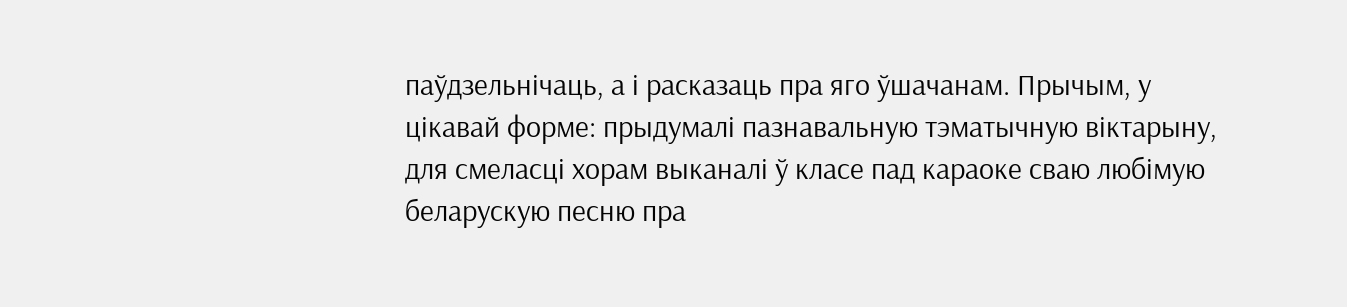паўдзельнічаць, а і расказаць пра яго ўшачанам. Прычым, у цікавай форме: прыдумалі пазнавальную тэматычную віктарыну, для смеласці хорам выканалі ў класе пад караоке сваю любімую беларускую песню пра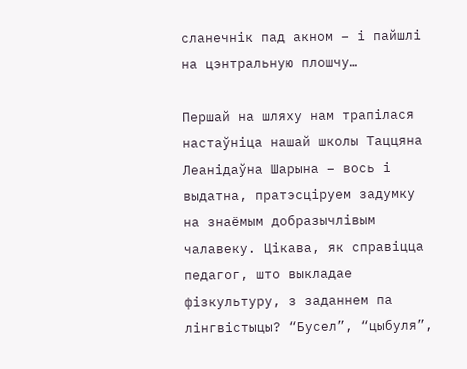сланечнік пад акном – і пайшлі на цэнтральную плошчу…

Першай на шляху нам трапілася настаўніца нашай школы Таццяна Леанідаўна Шарына – вось і выдатна, пратэсціруем задумку на знаёмым добразычлівым чалавеку. Цікава, як справіцца педагог, што выкладае фізкультуру, з заданнем па лінгвістыцы? “Бусел”, “цыбуля”,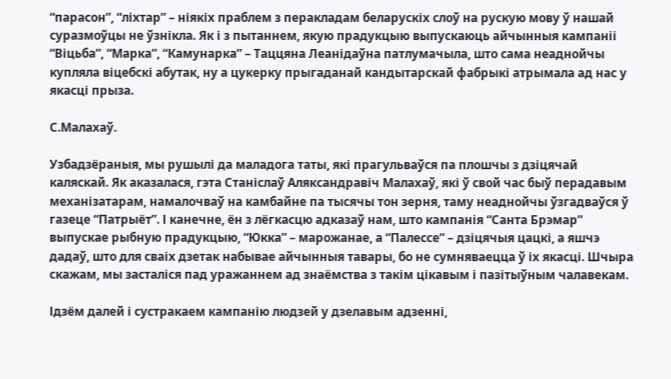“парасон”, “ліхтар” – ніякіх праблем з перакладам беларускіх слоў на рускую мову ў нашай суразмоўцы не ўзнікла. Як і з пытаннем, якую прадукцыю выпускаюць айчынныя кампаніі “Віцьба”, “Марка”, “Камунарка” – Таццяна Леанідаўна патлумачыла, што сама неаднойчы купляла віцебскі абутак, ну а цукерку прыгаданай кандытарскай фабрыкі атрымала ад нас у якасці прыза.

С.Малахаў.

Узбадзёраныя, мы рушылі да маладога таты, які прагульваўся па плошчы з дзіцячай каляскай. Як аказалася, гэта Станіслаў Аляксандравіч Малахаў, які ў свой час быў перадавым механізатарам, намалочваў на камбайне па тысячы тон зерня, таму неаднойчы ўзгадваўся ў газеце “Патрыёт”. І канечне, ён з лёгкасцю адказаў нам, што кампанія “Санта Брэмар” выпускае рыбную прадукцыю, “Юкка” – марожанае, а “Палессе” – дзіцячыя цацкі, а яшчэ дадаў, што для сваіх дзетак набывае айчынныя тавары, бо не сумняваецца ў іх якасці. Шчыра скажам, мы засталіся пад уражаннем ад знаёмства з такім цікавым і пазітыўным чалавекам.

Ідзём далей і сустракаем кампанію людзей у дзелавым адзенні,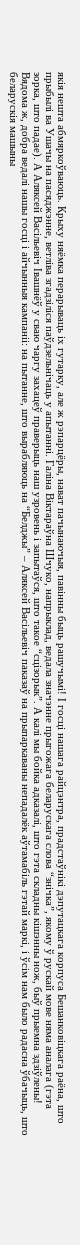якія нешта абмяркоўваюць. Крыху няёмка перарываць іх гутарку, але ж рэпарцёры, нават пачынаючыя, павінны быць рашучымі! І госці нашага райцэнтра, прадстаўнікі дэпутацкага корпуса Бешанковіцкага раёна, што прыбылі ва Ушачы на пасяджэнне, ветліва згадзіліся паўдзельнічаць у апытанні. Галіна Віктараўна Шчуко, напрыклад, ведала значэнне прыгожага беларускага слова “знічка”, якому ў рускай мове няма аналага (гэта зорка, што падае). А Аляксей Васільевіч Івашнёў у сваю чаргу захацеў праверыць наш узровень і запытаўся, што такое “сцізорык”. А калі мы бойка адказалі, што гэта складны кішэнны нож, быў прыемна здзіўлены! Вядома ж, добра ведалі нашы госці і айчынныя кампаніі: на пытанне, што вырабляюць на “Белджы” – Аляксей Васільевіч паказаў на прыпаркаваны непадалёк аўтамабіль гэтай маркі, і ўсім нам было радасна ўбачыць, што беларускія машыны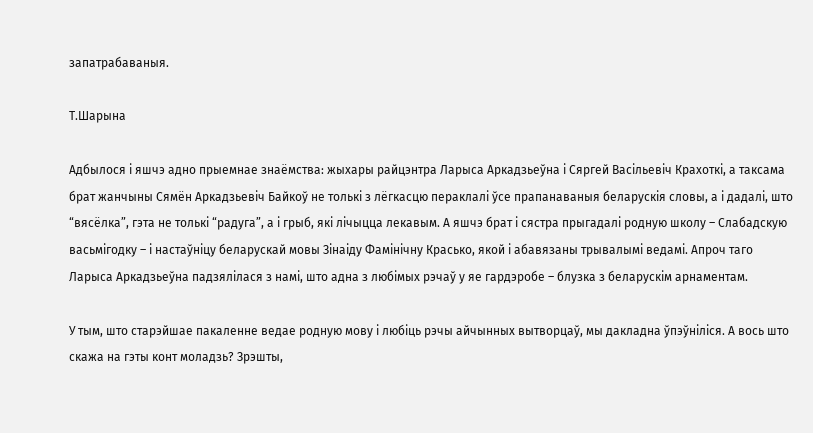запатрабаваныя.

Т.Шарына

Адбылося і яшчэ адно прыемнае знаёмства: жыхары райцэнтра Ларыса Аркадзьеўна і Сяргей Васільевіч Крахоткі, а таксама брат жанчыны Сямён Аркадзьевіч Байкоў не толькі з лёгкасцю пераклалі ўсе прапанаваныя беларускія словы, а і дадалі, што “вясёлка”, гэта не толькі “радуга”, а і грыб, які лічыцца лекавым. А яшчэ брат і сястра прыгадалі родную школу – Слабадскую васьмігодку – і настаўніцу беларускай мовы Зінаіду Фамінічну Красько, якой і абавязаны трывалымі ведамі. Апроч таго Ларыса Аркадзьеўна падзялілася з намі, што адна з любімых рэчаў у яе гардэробе – блузка з беларускім арнаментам.

У тым, што старэйшае пакаленне ведае родную мову і любіць рэчы айчынных вытворцаў, мы дакладна ўпэўніліся. А вось што скажа на гэты конт моладзь? Зрэшты,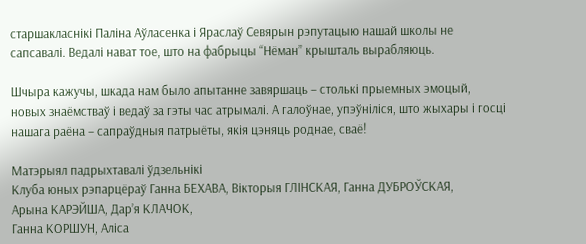старшакласнікі Паліна Аўласенка і Яраслаў Севярын рэпутацыю нашай школы не сапсавалі. Ведалі нават тое, што на фабрыцы “Нёман” крышталь вырабляюць.

Шчыра кажучы, шкада нам было апытанне завяршаць – столькі прыемных эмоцый, новых знаёмстваў і ведаў за гэты час атрымалі. А галоўнае, упэўніліся, што жыхары і госці нашага раёна – сапраўдныя патрыёты, якія цэняць роднае, сваё!

Матэрыял падрыхтавалі ўдзельнікі
Клуба юных рэпарцёраў Ганна БЕХАВА, Вікторыя ГЛІНСКАЯ, Ганна ДУБРОЎСКАЯ,
Арына КАРЭЙША, Дар’я КЛАЧОК,
Ганна КОРШУН, Аліса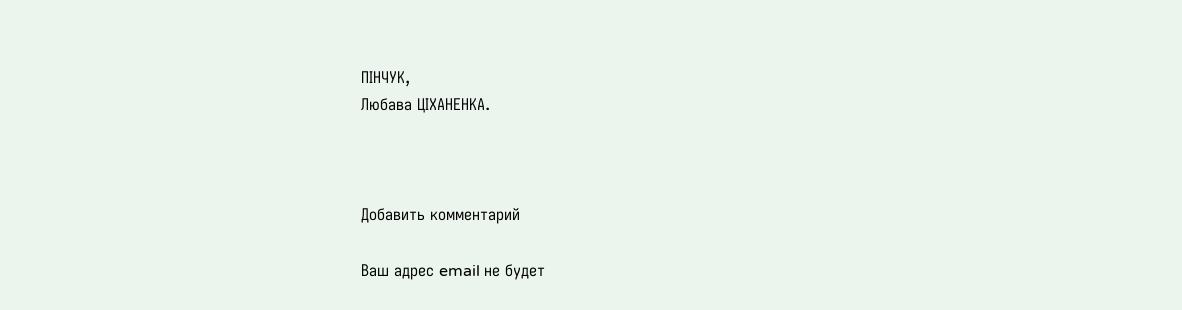ПІНЧУК,
Любава ЦІХАНЕНКА.



Добавить комментарий

Ваш адрес email не будет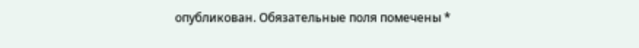опубликован. Обязательные поля помечены *